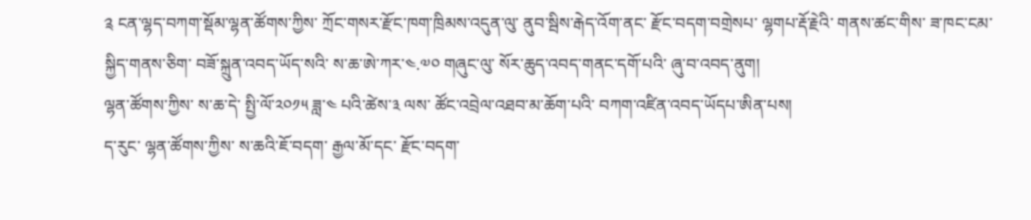༉ ངན་ལྷད་བཀག་སྡོམ་ལྷན་ཚོགས་ཀྱིས་ ཀྲོང་གསར་རྫོང་ཁག་ཁྲིམས་འདུན་ལུ་ ནུབ་སྦིས་རྒེད་འོག་ནང་ རྫོང་བདག་བགྲེསཔ་ ལྷགཔ་རྡོ་རྗེའི་ གནས་ཚང་གིས་ ཟ་ཁང་ངམ་ སྐྱིད་གནས་ཅིག་ བཟོ་སྐྲུན་འབད་ཡོད་སའི་ ས་ཆ་ཨེ་ཀར་༤.༧༠ གཞུང་ལུ་ སོར་ཆུད་འབད་གནང་དགོ་པའི་ ཞུ་བ་འབད་ནུག།
ལྷན་ཚོགས་ཀྱིས་ ས་ཆ་དེ་ སྤྱི་ལོ་༢༠༡༥ ཟླ་༤ པའི་ཚེས་༣ ལས་ ཚོང་འབྲེལ་འཐབ་མ་ཆོག་པའི་ བཀག་འཛིན་འབད་ཡོདཔ་ཨིན་པས།
ད་རུང་ ལྷན་ཚོགས་ཀྱིས་ ས་ཆའི་ཇོ་བདག་ རྒྱལ་མོ་དང་ རྫོང་བདག་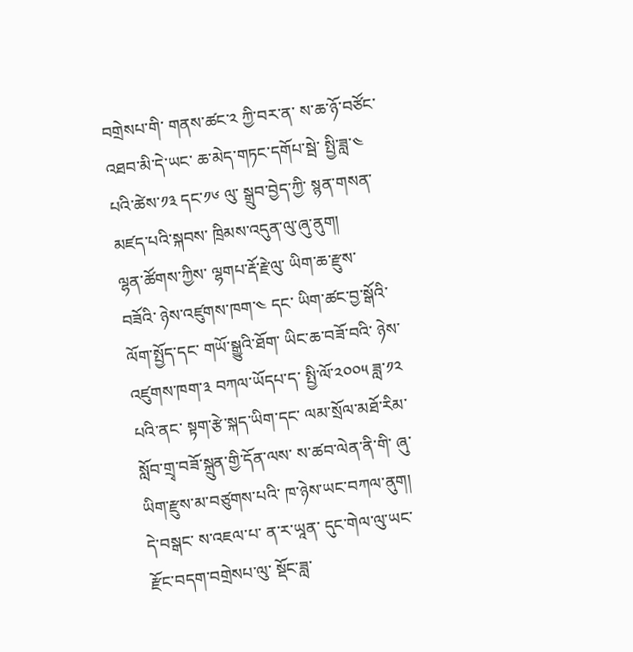བགྲེསཔ་གི་ གནས་ཚང་༢ ཀྱི་བར་ན་ ས་ཆ་ཉོ་བཙོང་འཐབ་མི་དེ་ཡང་ ཆ་མེད་གཏང་དགོཔ་སྦེ་ སྤྱི་ཟླ་༤ པའི་ཚེས་༡༣ དང་༡༦ ལུ་ སྒྲུབ་བྱེད་ཀྱི་ སྙན་གསན་མཛད་པའི་སྐབས་ ཁྲིམས་འདུན་ལུ་ཞུ་ནུག།
ལྷན་ཚོགས་ཀྱིས་ ལྷགཔ་རྡོ་རྗེ་ལུ་ ཡིག་ཆ་རྫུས་བཟོའི་ ཉེས་འཛུགས་ཁག་༤ དང་ ཡིག་ཚང་བྱ་སྒོའི་ལོག་སྤྱོད་དང་ གཡོ་སྒྱུའི་ཐོག་ ཡིང་ཆ་བཟོ་བའི་ ཉེས་འཛུགས་ཁག་༣ བཀལ་ཡོདཔ་ད་ སྤྱི་ལོ་༢༠༠༥ ཟླ་༡༢ པའི་ནང་ སྟག་རྩེ་སྐད་ཡིག་དང་ ལམ་སྲོལ་མཐོ་རིམ་སློབ་གྲྭ་བཟོ་སྐྲུན་གྱི་དོན་ལས་ ས་ཚབ་ལེན་ནི་གི་ ཞུ་ཡིག་རྫུས་མ་བཙུགས་པའི་ ཁ་ཉེས་ཡང་བཀལ་ནུག།
དེ་བསྒང་ ས་འཇལ་པ་ ན་ར་ཡཱན་ དུང་གེལ་ལུ་ཡང་ རྫོང་བདག་བགྲེསཔ་ལུ་ སྡོང་ཟླ་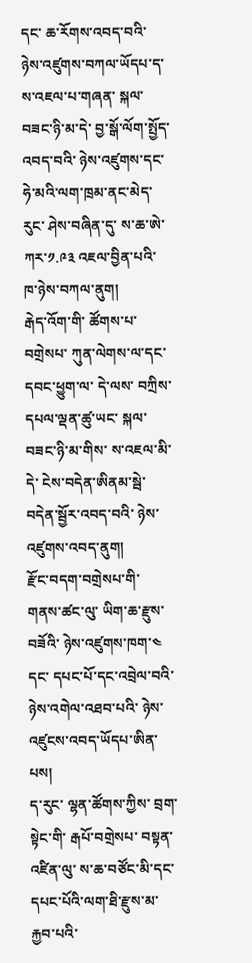དང་ ཆ་རོགས་འབད་བའི་ ཉེས་འཛུགས་བཀལ་ཡོདཔ་ད་ ས་འཇལ་པ་གཞན་ སྐལ་བཟང་ཉི་མ་དེ་ བྱ་སྒོ་ལོག་སྤྱོད་འབད་བའི་ ཉེས་འཛུགས་དང་ ཧེ་མའི་ལག་ཁྲམ་ནང་མེད་རུང་ ཤེས་བཞིན་དུ་ ས་ཆ་ཨེ་ཀར་༡.༩༣ འཇལ་བྱིན་པའི་ ཁ་ཉེས་བཀལ་ནུག།
རྒེད་འོག་གི་ ཚོགས་པ་བགྲེསཔ་ ཀུན་ལེགས་ལ་དང་ དབང་ཕྱུག་ལ་ དེ་ལས་ བཀྲིས་དཔལ་ལྡན་ཚུ་ཡང་ སྐལ་བཟང་ཉི་མ་གིས་ ས་འཇལ་མི་དེ་ ངེས་བདེན་ཨིནམ་སྦེ་ བདེན་སྦྱོར་འབད་བའི་ ཉེས་འཛུགས་འབད་ནུག།
རྫོང་བདག་བགྲེསཔ་གི་ གནས་ཚང་ལུ་ ཡིག་ཆ་རྫུས་བཟོའི་ ཉེས་འཛུགས་ཁག་༤ དང་ དཔང་པོ་དང་འབྲེལ་བའི་ ཉེས་འགེལ་འཐབ་པའི་ ཉེས་འཛུངས་འབད་ཡོདཔ་ཨིན་པས།
ད་རུང་ ལྷན་ཚོགས་ཀྱིས་ བྲག་སྟེང་གི་ རྒཔོ་བགྲེསཔ་ བསྟན་འཛིན་ལུ་ ས་ཆ་བཙོང་མི་དང་ དཔང་པོའི་ལག་ཐི་རྫུས་མ་རྐྱབ་པའི་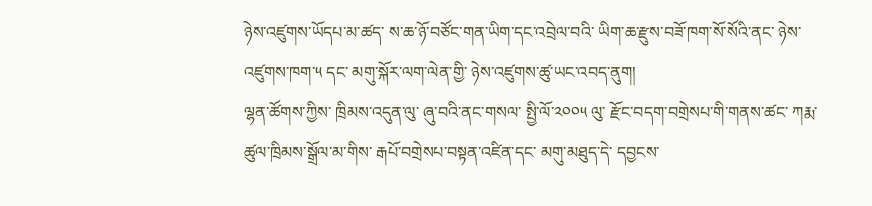ཉེས་འཛུགས་ཡོདཔ་མ་ཚད་ ས་ཆ་ཉོ་བཙོང་གན་ཡིག་དང་འབྲེལ་བའི་ ཡིག་ཆ་རྫུས་བཟོ་ཁག་སོ་སོའི་ནང་ ཉེས་འཛུགས་ཁག་༥ དང་ མགུ་སྐོར་ལག་ལེན་གྱི་ ཉེས་འཛུགས་ཚུ་ཡང་འབད་ནུག།
ལྷན་ཚོགས་ཀྱིས་ ཁྲིམས་འདུན་ལུ་ ཞུ་བའི་ནང་གསལ་ སྤྱི་ལོ་༢༠༠༥ ལུ་ རྫོང་བདག་བགྲེསཔ་གི་གནས་ཚང་ ཀརྨ་ཚུལ་ཁྲིམས་སྒྲོལ་མ་གིས་ རྒཔོ་བགྲེསཔ་བསྟན་འཛིན་དང་ མགུ་མཐུད་དེ་ དབྱངས་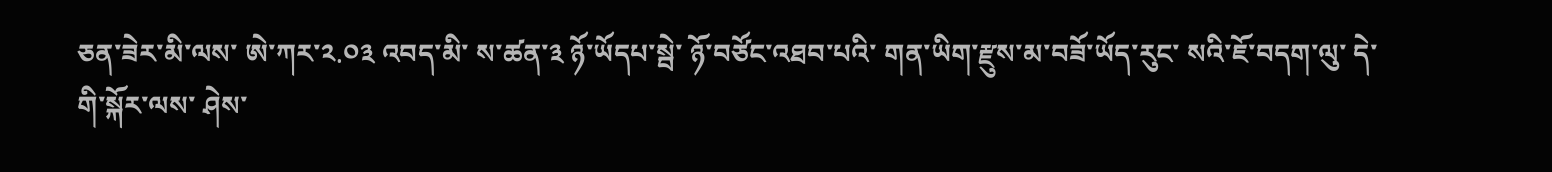ཅན་ཟེར་མི་ལས་ ཨེ་ཀར་༢.༠༣ འབད་མི་ ས་ཚན་༣ ཉོ་ཡོདཔ་སྦེ་ ཉོ་བཙོང་འཐབ་པའི་ གན་ཡིག་རྫུས་མ་བཟོ་ཡོད་རུང་ སའི་ཇོ་བདག་ལུ་ དེ་གི་སྐོར་ལས་ ཤེས་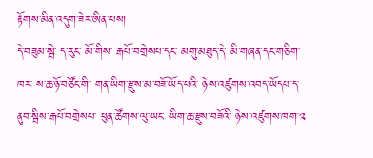རྟོགས་མིན་འདུག་ཟེར་ཨིན་པས།
དེ་བཟུམ་སྦེ་ ད་རུང་ མོ་གིས་ རྒཔོ་བགྲེསཔ་དང་ མགུ་མཐུད་དེ་ མི་གཞན་དང་གཅིག་ཁར་ ས་ཆ་ཉོ་བཙོང་གི་ གན་ཡིག་རྫུས་མ་བཟོ་ཡོད་པའི་ ཉེས་འཛུགས་འབད་ཡོདཔ་ད་ ནུབ་སྦིས་རྒཔོ་བགྲེསཔ་ ཕུན་ཚོགས་ལུ་ཡང་ ཡིག་ཆ་རྫུས་བཟོའི་ ཉེས་འཛུགས་ཁག་༢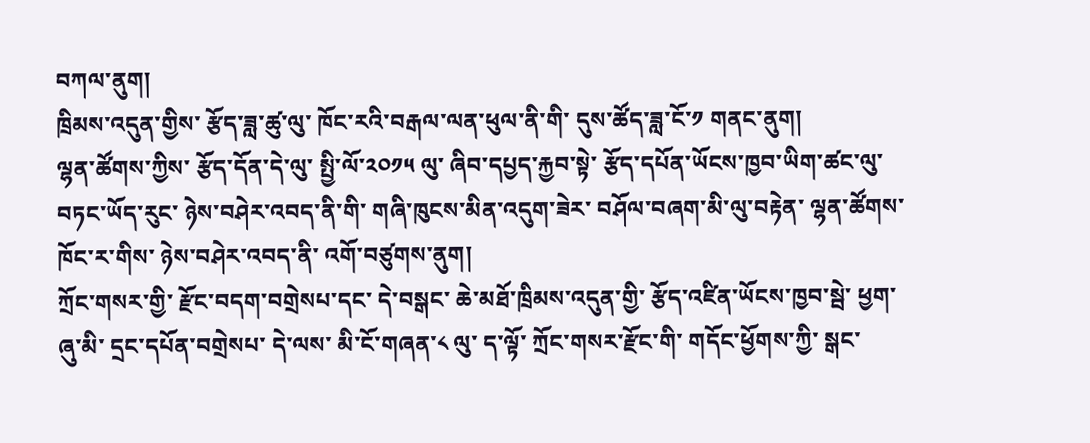བཀལ་ནུག།
ཁྲིམས་འདུན་གྱིས་ རྩོད་ཟླ་ཚུ་ལུ་ ཁོང་རའི་བརྒལ་ལན་ཕུལ་ནི་གི་ དུས་ཚོད་ཟླ་ངོ་༡ གནང་ནུག།
ལྷན་ཚོགས་ཀྱིས་ རྩོད་དོན་དེ་ལུ་ སྤྱི་ལོ་༢༠༡༥ ལུ་ ཞིབ་དཔྱད་རྐྱབ་སྟེ་ རྩོད་དཔོན་ཡོངས་ཁྱབ་ཡིག་ཚང་ལུ་ བཏང་ཡོད་རུང་ ཉེས་བཤེར་འབད་ནི་གི་ གཞི་ཁུངས་མིན་འདུག་ཟེར་ བཤོལ་བཞག་མི་ལུ་བརྟེན་ ལྷན་ཚོགས་ཁོང་ར་གིས་ ཉེས་བཤེར་འབད་ནི་ འགོ་བཙུགས་ནུག།
ཀྲོང་གསར་གྱི་ རྫོང་བདག་བགྲེསཔ་དང་ དེ་བསྒང་ ཆེ་མཐོ་ཁྲིམས་འདུན་གྱི་ རྩོད་འཛིན་ཡོངས་ཁྱབ་སྦེ་ ཕྱག་ཞུ་མི་ དྲང་དཔོན་བགྲེསཔ་ དེ་ལས་ མི་ངོ་གཞན་༨ ལུ་ ད་ལྟོ་ ཀྲོང་གསར་རྫོང་གི་ གདོང་ཕྱོགས་ཀྱི་ སྒང་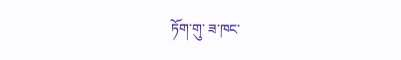ཏོག་གུ་ ཟ་ཁང་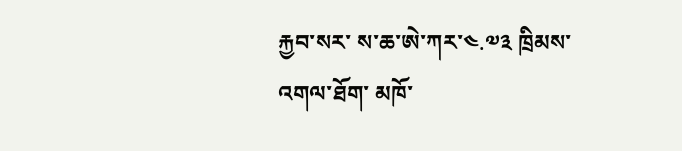རྐྱབ་སར་ ས་ཆ་ཨེ་ཀར་༤.༧༣ ཁྲིམས་འགལ་ཐོག་ མཁོ་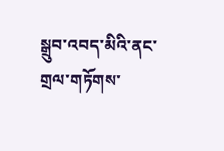སྒྲུབ་འབད་མིའི་ནང་ གྲལ་གཏོགས་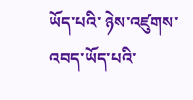ཡོད་པའི་ ཉེས་འཛུགས་འབད་ཡོད་པའི་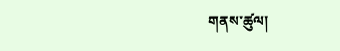གནས་ཚུལ།